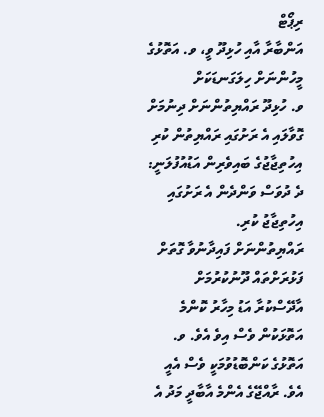ރިޕޯޓް
އަންބާރާ އާއި ހުޅިދޫ ވީ، ވ. އަތޮޅުގެ މީހުންނަށް ހިލަގަނޑަކަށް
ވ. ހުޅިދޫ ރައްޔިތުންނަށް ދިނުމަށް ގޮވާލައި އެ ރަށުގައި ރައްޔިތުން ކުރި އިހުތިޖާޖުގެ ބައިވެރިން އަޑުއުފުލަނީ: ދެ ދުވަސް ވަންދެން އެ ރަށުގައި އިހުތިޖާޖު ކުރި.
ރައްޔިތުންނަށް ފައިދާނުވާ ގޮތަށް ފަޅުރަށްތައް ދޫނުކުރުމަށް އާދޭސްކުރާ އަޑު މިހާރު ކޮންމެ އަތޮޅަކުން ވެސް އިވެ އެވެ. ވ. އަތޮޅުގެ ކަންބޮޑުވުމަކީ ވެސް އެއީ އެވެ. ރާއްޖޭގެ އެންމެ އާބާދީ މަދު އެ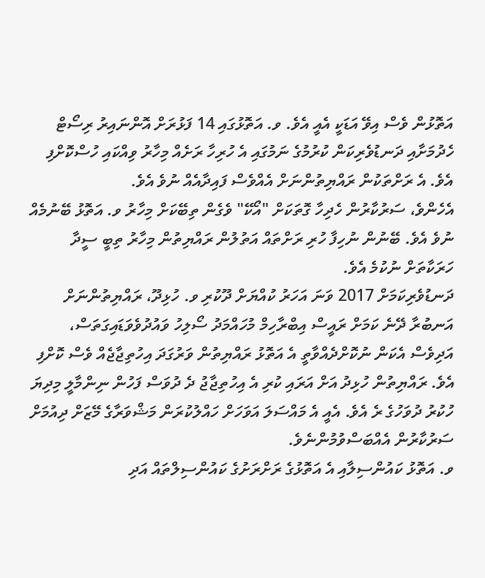އަތޮޅުން ވެސް އިވޭ އަޑަކީ އެއީ އެވެ. ވ. އަތޮޅުގައި 14 ފަޅުރަށް އޮންނައިރު ރިސޯޓް ހެދުމަށާއި ދަނޑުވެރިކަން ކުރުމުގެ ނަމުގައި އެ ހުރިހާ ރަށެއް މިހާރު ވިއްކައި ހުސްކޮށްފި އެވެ. އެ ރަށްތަކުން ރައްޔިތުންނަށް އެއްވެސް ފައިދާއެއް ނުވެ އެވެ.
އެހެންވެ، ސަރުކާރުން ހެދިހާ ގޮތަކަށް "އޯކޭ" ވެގެން ތިބޭކަށް މިހާރު ވ. އަތޮޅު ބޭނުމެއް ނުވެ އެވެ. ބޭނުން ނުހިފާ ހުރި ރަށްތައް އަތުލުން ރައްޔިތުން މިހާރު ތިބީ ސީދާ ހަރަކާތަށް ނުކުމެ އެވެ.
ދަނޑުވެރިކަމަށް 2017 ވަނަ އަހަރު ކުއްޔަށް ދޫކުރި ވ. ހުޅިދޫ، ރައްޔިތުންނަށް އަނބުރާ ދޭނެ ކަމަށް ރައީސް އިބްރާހިމް މުހައްމަދު ސޯލިހު ވައުދުވެވަޑައިގަތަސް، އަދިވެސް އެކަން ނުކޮށްދެއްވާތީ އެ އަތޮޅު ރައްޔިތުން ވަރުގަދަ އިހުތިޖާޖެއް ވެސް ކޮށްފި އެވެ. ރައްޔިތުން ހުޅިދު އަށް އަރައި ކުރި އެ އިހުތިޖާޖު ދެ ދުވަސް ފަހުން ނިންމާލީ މިދިޔަ ހުކުރު ދުވަހުގެ ރެ އެވެ. އެއީ އެ މައްސަލަ އަވަހަށް ހައްލުކުރަން މަޝްވަރާގެ މޭޒަށް ދިއުމަށް ސަރުކާރުން އެއްބަސްވުމުންނެވެ.
ވ. އަތޮޅު ކައުންސިލާއި އެ އަތޮޅުގެ ރަށްރަށުގެ ކައުންސިލްތައް އަދި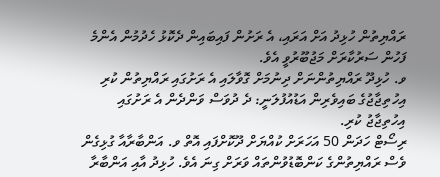ރައްޔިތުން ހުޅިދު އަށް އަރައި، އެ ރަށުން ފައިބައިން ދެކޮޅު ހެދުމުން އެންމެ ފަހުން ސަރުކާރަށް މަޖުބޫރުވީ އެވެ.
ވ. ހުޅިދޫ ރައްޔިތުންނަށް ދިނުމަށް ގޮވާލައި އެ ރަށުގައި ރައްޔިތުން ކުރި އިހުތިޖާޖުގެ ބައިވެރިން އަޑުއުފުލަނީ: ދެ ދުވަސް ވަންދެން އެ ރަށުގައި އިހުތިޖާޖު ކުރި.
ރިސޯޓް ހަދަން 50 އަހަރަށް ކުއްޔަށް ދޫކޮށްފައި އޮތް ވ. އަންބާރާއާ ގުޅިގެން ވެސް ރައްޔިތުންގެ ކަންބޮޑުވުންތައް ވަރަށް ގިނަ އެވެ. ހުޅިދު އާއި އަންބާރާ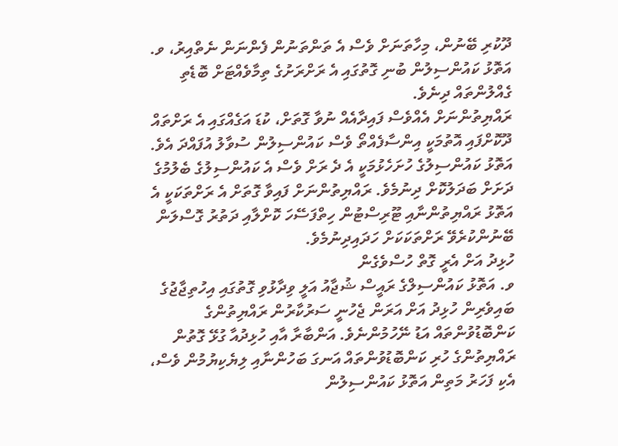ދޫކުރި ބޭނުން، މިހާތަނަށް ވެސް އެ ތަންތަނުން ފެންނަން ނެތްއިރު، ވ. އަތޮޅު ކައުންސިލުން ބުނި ގޮތުގައި އެ ރަށްރަށުގެ ތިމާވެއްޓަށް ބޮޑެތި ގެއްލުންތައް ދިނެވެ.
ރައްޔިތުންނަށް އެއްވެސް ފައިދާއެއް ނުވާ ގޮތަށް، ކުޑަ އަގެއްގައި އެ ރަށްތައް ދޫކޮށްފައި އޮތުމަކީ އިންސާފެއްތޯ ވެސް ކައުންސިލުން ސުވާލު އުފައްދަ އެވެ.
އަތޮޅު ކައުންސިލުގެ ހުށަހެޅުމަކީ އެ ދެ ރަށް ވެސް އެ ކައުންސިލުގެ ބެލުމުގެ ދަށަށް ބަދަލުކޮށް ދިނުމެވެ. ރައްޔިތުންނަށް ފައިވާ ގޮތަށް އެ ރަށްތަކަކީ އެ އަތޮޅު ރައްޔިތުންނާއި ޓޫރިސްޓުން ހިތްފަސޭހަ ކޮށްލާއި ދަތުރު ގޮސްލަން ބޭނުންކުރެވޭ ރަށްތަކަކަށް ހަދައިދިނުމެވެ.
ހުޅިދު އަށް އެރީ ގޮތް ހުސްވެގެން
ވ. އަތޮޅު ކައުންސިލްގެ ރައީސް ޝުޖާއު އަލީ ވިދާޅުވި ގޮތުގައި އިހުތިޖާޖުގެ ބައިވެރިން ހުޅިދު އަށް އަރަން ޖެހުނީ ސަރުކާރުން ރައްޔިތުންގެ ކަންބޮޑުވުންތައް އަޑު ނޭހުމުންނެވެ. އަންބާރާ އާއި ހުޅިދުއާ ގުޅޭ ގޮތުން ރައްޔިތުންގެ ހުރި ކަންބޮޑުވުންތައް އަނގަ ބަހުންނާއި ލިޔެކިޔުމުން ވެސް، އެކި ފަހަރު މަތިން އަތޮޅު ކައުންސިލުން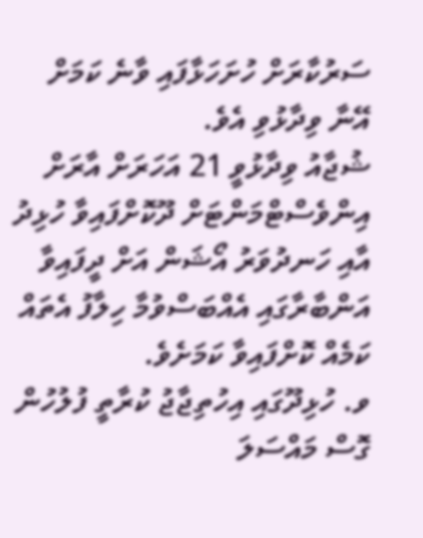ސަރުކާރަށް ހުށަހަޅާފައި ވާނެ ކަމަށް އޭނާ ވިދާޅުވި އެވެ.
ޝުޖާއު ވިދާޅުވީ 21 އަހަރަށް އާރަށް އިންވެސްޓްމަންޓަށް ދޫކޮށްފައިވާ ހުޅިދު އާއި ހަނދުވަރު އޯޝަން އަށް ދީފައިވާ އަންބާރާގައި އެއްބަސްވުމާ ހިލާފު އެތައް ކަމެއް ކޮށްފައިވާ ކަމަށެވެ.
ވ. ހުޅިދޫގައި އިހުތިޖާޖު ކުރާތީ ފުލުހުން ގޮސް މައްސަލަ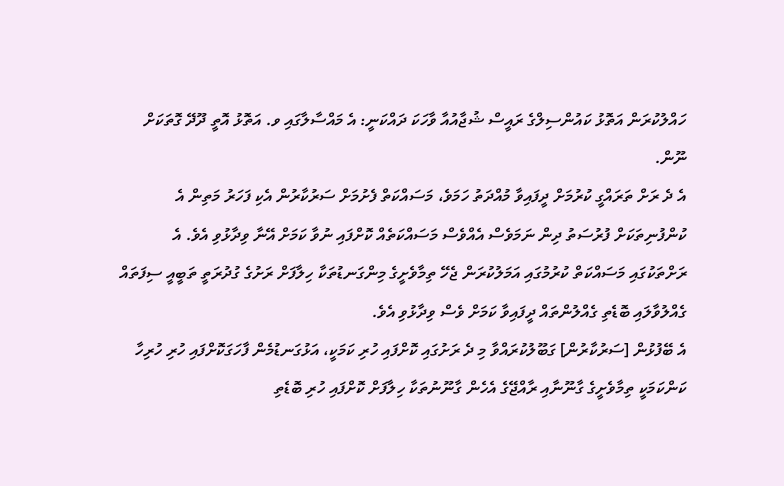ހައްލުކުރަން އަތޮޅު ކައުންސިލްގެ ރައީސް ޝުޖާއުއާ ވާހަކަ ދައްކަނީ: އެ މައްސާލާގައި ވ. އަތޮޅު އޮތީ ދޫދޭ ގޮތަކަށް ނޫން.
އެ ދެ ރަށް ތަރައްގީ ކުރުމަށް ދީފައިވާ މުއްދަތު ހަމަވެ، މަސައްކަތް ފެށުމަށް ސަރުކާރުން އެކި ފަހަރު މަތިން އެ ކުންފުނިތަކަށް ފުރުސަތު ދިން ނަމަވެސް އެއްވެސް މަސައްކަތެއް ކޮށްފައި ނުވާ ކަމަށް އޭނާ ވިދާޅުވި އެވެ. އެ ރަށްތަކުގައި މަސައްކަތް ކުރުމުގައި އަމަލުކުރަން ޖެހޭ ތިމާވެށީގެ މިންގަނޑުތަކާ ހިލާފަށް ރަށުގެ ގުދުރަތީ ތަބީއީ ސިފަތައް ގެއްލުވާލައި ބޮޑެތި ގެއްލުންތައް ދީފައިވާ ކަމަށް ވެސް ވިދާޅުވި އެވެ.
އެ ބޭފުޅުން [ސަރުކާރުން] ގަބޫލުކުރައްވާ މި ދެ ރަށުގައި ކޮށްފައި ހުރި ކަމަކީ، އަޅުގަނޑުމެން ފާހަގަކޮށްފައި ހުރި ހުރިހާ ކަންކަމަކީ ތިމާވެށީގެ ގާނޫނާއި ރާއްޖޭގެ އެހެން ގާނޫނުތަކާ ހިލާފަށް ކޮށްފައި ހުރި ބޮޑެތި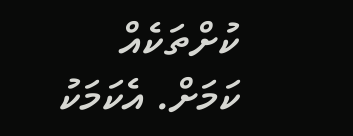ކުށްތަކެއް ކަމަށް. އެކަމަކު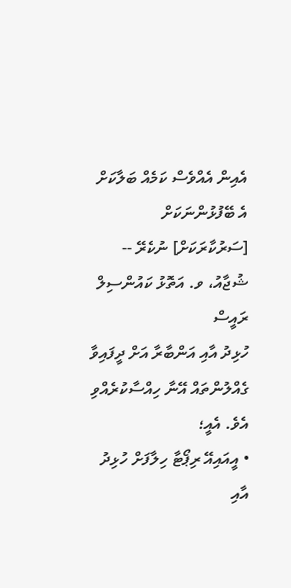އެއިން އެއްވެސް ކަމެއް ބަލާކަށް އެ ބޭފުޅުންނަކަށް [ސަރުކާރަކަށް] ނުކެރޭ -- ޝުޖާއު، ވ. އަތޮޅު ކައުންސިލް ރައީސް
ހުޅިދު އާއި އަންބާރާ އަށް ދީފައިވާ ގެއްލުންތައް އޭނާ ހިއްސާކުރެއްވި އެވެ. އެއީ؛
• އީއައިއޭ ރިޕޯޓާ ހިލާފަށް ހުޅިދު އާއި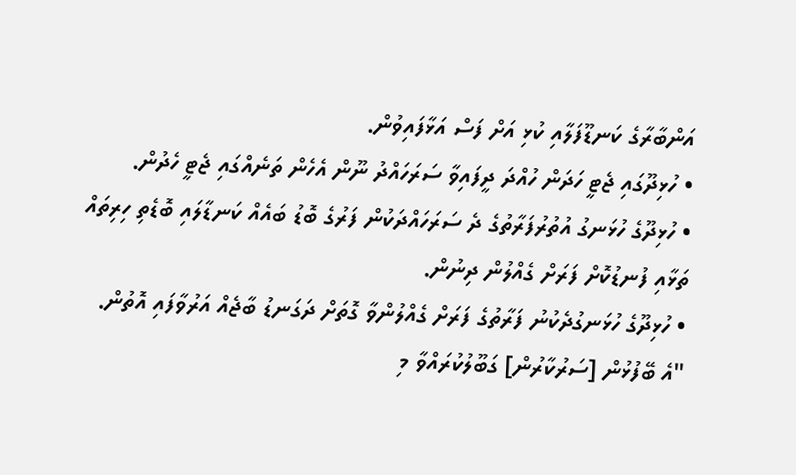އަންބާރާގެ ކަނޑޫފަލާއި ކުޅި އަށް ފަސް އަޅާފައިވުން.
• ހުޅިދޫގައި ޖެޓީ ހަދަން ހުއްދަ ދީފައިވާ ސަރަހައްދު ނޫން އެހެން ތަނެއްގައި ޖެޓީ ހެދުން.
• ހުޅިދޫގެ ހުޅަނގު އުތުރުފަރާތުގެ ދެ ސަރަހައްދަކުން ފަރުގެ ބޮޑު ބައެއް ކަނޑާލައި ބޮޑެތި ހިރިތައް ތަޅާއި ފުނޑުކޮށް ފަރަށް ގެއްލުން ދިނުން.
• ހުޅިދޫގެ ހުޅަނގުދެކުނު ފަރާތުގެ ފަރަށް ގެއްލުންވާ ގޮތަށް ދަގަނޑު ބާޖެއް އަރުވާފައި އޮތުން.
"އެ ބޭފުޅުން [ސަރުކާރުން] ގަބޫލުކުރައްވާ މި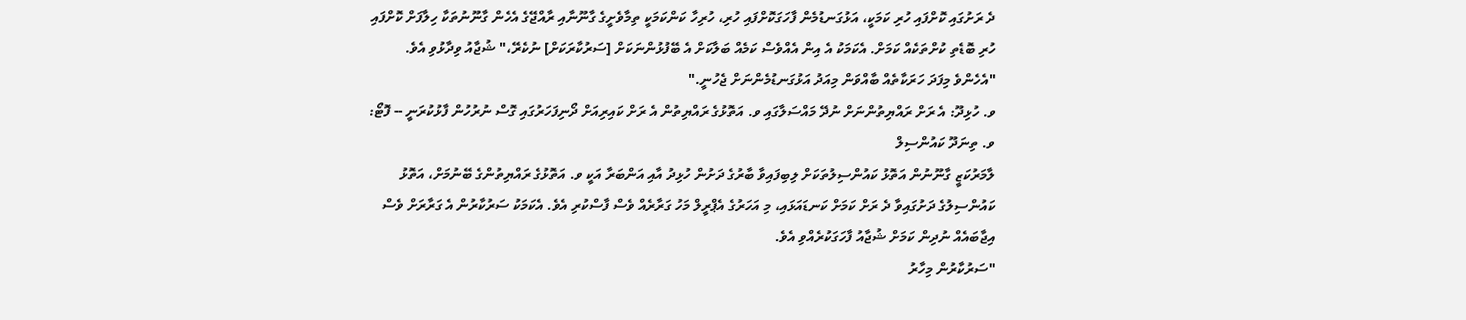ދެ ރަށުގައި ކޮށްފައި ހުރި ކަމަކީ، އަޅުގަނޑުމެން ފާހަގަކޮށްފައި ހުރި، ހުރިހާ ކަންކަމަކީ ތިމާވެށީގެ ގާނޫނާއި ރާއްޖޭގެ އެހެން ގާނޫނުތަކާ ހިލާފަށް ކޮށްފައި ހުރި ބޮޑެތި ކުށްތަކެއް ކަމަށް. އެކަމަކު އެ އިން އެއްވެސް ކަމެއް ބަލާކަށް އެ ބޭފުޅުންނަކަށް [ސަރުކާރަކަށް] ނުކެރޭ،" ޝުޖާއު ވިދާޅުވި އެވެ.
"އެހެންވެ މިފަދަ ހަރަކާތެއް ބާއްވަން މިއަދު އަޅުގަނޑުމެންނަށް ޖެހުނީ."
ވ. ހުޅިދޫ: އެ ރަށް ރައްޔިތުންނަށް ނުދޭ މައްސަލާގައި ވ. އަތޮޅުގެ ރައްޔިތުން އެ ރަށް ކައިރިއަށް ދޯނިފަހަރުގައި ގޮސް ނުރުހުން ފާޅުކުރަނީ -- ފޮޓޯ: ވ. ތިނަދޫ ކައުންސިލް
ލާމަރުކަޒީ ގާނޫނުން އަތޮޅު ކައުންސިލުތަކަށް ލިބިފައިވާ ބާރުގެ ދަށުން ހުޅިދު އާއި އަންބަރާ އަކީ ވ. އަތޮޅުގެ ރައްޔިތުންގެ ބޭނުމަށް، އަތޮޅު ކައުންސިލުގެ ދަށުގައިވާ ދެ ރަށް ކަމަށް ކަނޑައަޅައި، މި އަހަރުގެ އެޕްރީލް މަހު ގަރާރެއް ވެސް ފާސްކުރި އެވެ. އެކަމަކު ސަރުކާރުން އެ ގަރާރަށް ވެސް އިޖާބައެއް ނުދިން ކަމަށް ޝުޖާއު ފާހަގަކުރެއްވި އެވެ.
"ސަރުކާރުން މިހާރު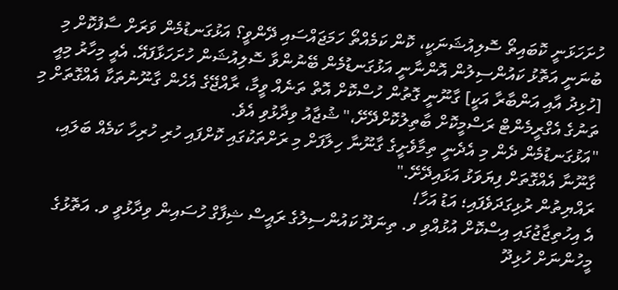ހުށަހަޅަނީ ކޮބައިތޯ ސޮލިއުޝަނަކީ، ކޮން ކަމެއްތޯ ހަމަޖައްސައި ދޭންވީ؟ އަޅުގަނޑުމެން ވަރަށް ސާފުކޮށް މި ބުނަނީ އަތޮޅު ކައުންސިލުން އޮންނާނީ އަޅުގަނޑުމެން ބޭނުންވާ ސޮލިއުޝަން ހުށަހަޅާފައޭ. އެއީ މިހާރު މިއީ [ހުޅިދު އާއި އަންބާރާ އަކީ] ގާނޫނީ ގޮތުން ހުސްކޮށް އޮތް ތަނެއް ވީމާ، ރާއްޖޭގެ އެހެން ގާނޫނުތަކާ އެއްގޮތަށް މި ތަނުގެ އެގްރީމެންޓް ރަސްމީކޮށް ބާތިލުކޮށްދޭށޭ،" ޝުޖާއު ވިދާޅުވި އެވެ.
"އަޅުގަނޑުމެން ދެން މި އެދެނީ ތިމާވެށީގެ ގާނޫނާ ހިލާފަށް މި ރަށްތަކުގައި ކޮށްފައި ހުރި ހުރިހާ ކަމެއް ބަލައި، ގާނޫނާ އެއްގޮތަށް ފިޔަވަޅު އަޅައިދޭށޭ."
ރައްޔިތުން ރުޅިގަދަވެފައި؛ އަޑު އަހާ!
އެ އިހުތިޖާޖުގައި އިސްކޮށް އުޅުއްވި ވ. ތިނަދޫ ކައުންސިލުގެ ރައީސް ޝިފާގް ހުސައިން ވިދާޅުވީ ވ. އަތޮޅުގެ މީހުންނަށް ހުޅިދޫ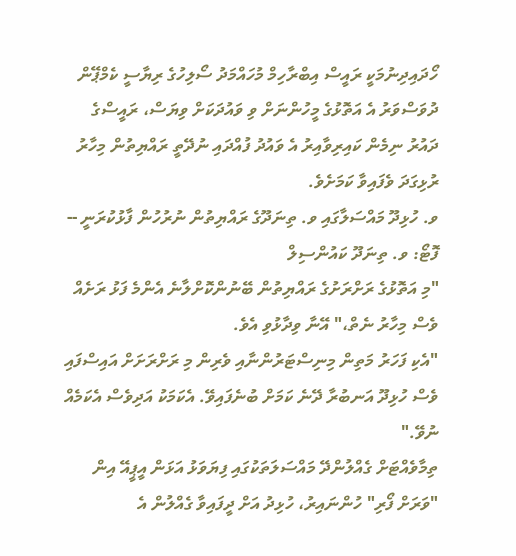ހޯދައިދިނުމަކީ ރައީސް އިބްރާހިމް މުހައްމަދު ސޯލިހުގެ ރިޔާސީ ކެމްޕޭން ދުވަސްވަރު އެ އަތޮޅުގެ މީހުންނަށް ވި ވައުދަކަށް ވިޔަސް، ރައީސްގެ ދައުރު ނިމެން ކައިރިވާއިރު އެ ވައުދު ފުއްދައި ނުދޭތީ ރައްޔިތުން މިހާރު ރުޅިގަދަ ވެފައިވާ ކަމަށެވެ.
ވ. ހުޅިދޫ މައްސަލާގައި ވ. ތިނަދޫގެ ރައްޔިތުން ނުރުހުން ފާޅުކުރަނީ -- ފޮޓޯ: ވ. ތިނަދޫ ކައުންސިލް
"މި އަތޮޅުގެ ރަށްރަށުގެ ރައްޔިތުން ބޭނުންކޮށްލާނެ އެންމެ ފަޅު ރަށެއް ވެސް މިހާރު ނެތް،" އޭނާ ވިދާޅުވި އެވެ.
"އެކި ފަހަރު މަތިން މިނިސްޓަރުންނާއި ވެރިން މި ރަށްރަށަށް އައިސްފައި ވެސް ހުޅިދޫ އަނބުރާ ދޭނެ ކަމަށް ބުނެފައިވޭ. އެކަމަކު އަދިވެސް އެކަމެއް ނުވޭ."
ތިމާވެއްޓަށް ގެއްލުންދޭ މައްސަލަތަކުގައި ފިޔަވަޅު އަޅަން އީޕީއޭ އިން "ވަރަށް ފޯރި" ހުންނައިރު، ހުޅިދު އަށް ދީފައިވާ ގެއްލުން އެ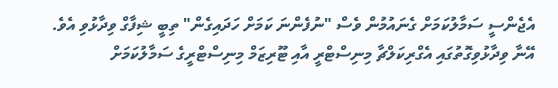އެޖެންސީ ސަމާލުކަމަށް ގެނައުމުން ވެސް "ނުފެންނަ ކަމަށް ހަދައިގެން" ތިބީ ޝިފާގް ވިދާޅުވި އެވެ. އޭނާ ވިދާޅުވިގޮތުގައި އެގްރިކަލްޗާ މިނިސްޓްރީ އާއި ޓޫރިޒަމް މިނިސްޓްރީގެ ސަމާލުކަމަށް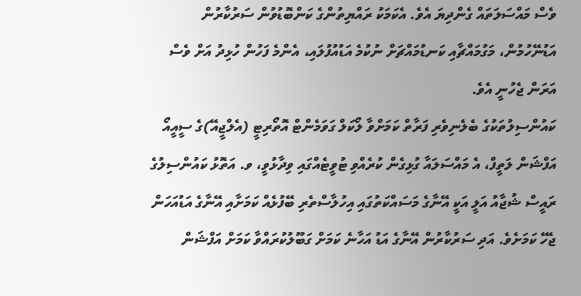ވެސް މައްސަލަތައް ގެންދިޔަ އެވެ. އެކަމަކު ރައްޔިތުންގެ ކަންބޮޑުވުން ސަރުކާރުން އަޑުނޭހުމުން، މަގުމައްޗާއި ކަނޑުމައްޗަށް ނުކުމެ އަޑުއުފުލައި، އެންމެ ފަހުން ހުޅިދު އަށް ވެސް އަރަން ޖެހުނީ އެވެ.
ކައުންސިލުތަކުގެ ބެލެނިވެރި ފަރާތް ކަމަށްވާ ލޯކަލް ގަވަމެންޓް އޮތޯރިޓީ (އެލްޖީއޭ)ގެ ސީއީއޯ އަފްޝަން ލަތީފް، އެ މައްސަލައާ ގުޅިގެން ކުރެއްވި ޓުވީޓެއްގައި ވިދާޅުވީ، ވ. އަތޮޅު ކައުންސިލުގެ ރައީސް ޝުޖާއު އަލީ އަކީ އޭނާގެ މަސައްކަތުގައި އިހުލާސްތެރި ބޭފުޅެއް ކަމަށާއި އޭނާގެ އަޑުއަހަން ޖެހޭ ކަމަށެވެ. އަދި ސަރުކާރުން އޭނާގެ އަޑު އަހާނެ ކަމަށް ގަބޫލުކުރައްވާ ކަމަށް އަފްޝަން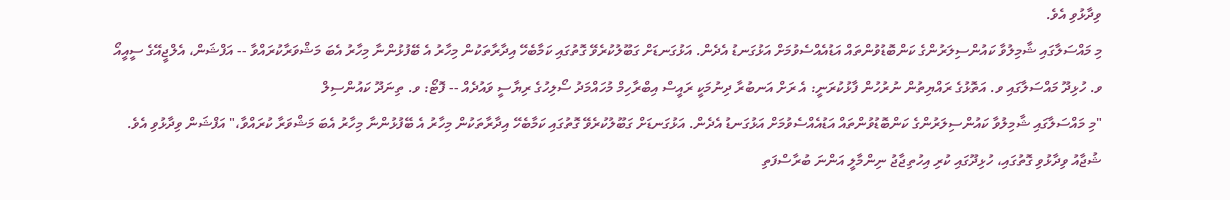ވިދާޅުވި އެވެ.
މި މައްސަލާގައި ޝާމިލުވާ ކައުންސިލަރުންގެ ކަންބޮޑުވުންތައް އަޑުއެއްސެވުމަށް އަޅުގަނޑު އެދެން. އަޅުގަނޑަށް ގަބޫލުކުރެވޭ ގޮތުގައި ކަމާބެހޭ އިދާރާތަކުން މިހާރު އެ ބޭފުޅުންނާ މިހާރު އެބަ މަޝްވަރާކުރައްވާ -- އަފްޝަން، އެލްޖީއޭގެ ސީއީއޯ
ވ. ހުޅިދޫ މައްސަލާގައި ވ. އަތޮޅުގެ ރައްޔިތުން ނުރުހުން ފާޅުކުރަނީ: އެ ރަށް އަނބުރާ ދިނުމަކީ ރައީސް އިބްރާހިމް މުހައްމަދު ސޯލިހުގެ ރިޔާސީ ވައުދެއް -- ފޮޓޯ: ވ. ތިނަދޫ ކައުންސިލް
"މި މައްސަލާގައި ޝާމިލުވާ ކައުންސިލަރުންގެ ކަންބޮޑުވުންތައް އަޑުއެއްސެވުމަށް އަޅުގަނޑު އެދެން. އަޅުގަނޑަށް ގަބޫލުކުރެވޭ ގޮތުގައި ކަމާބެހޭ އިދާރާތަކުން މިހާރު އެ ބޭފުޅުންނާ މިހާރު އެބަ މަޝްވަރާ ކުރައްވާ،" އަފްޝަން ވިދާޅުވި އެވެ.
ޝުޖާއު ވިދާޅުވި ގޮތުގައި، ހުޅިދޫގައި ކުރި އިހުތިޖާޖު ނިންމާލީ އަންނަ ބުރާސްފަތި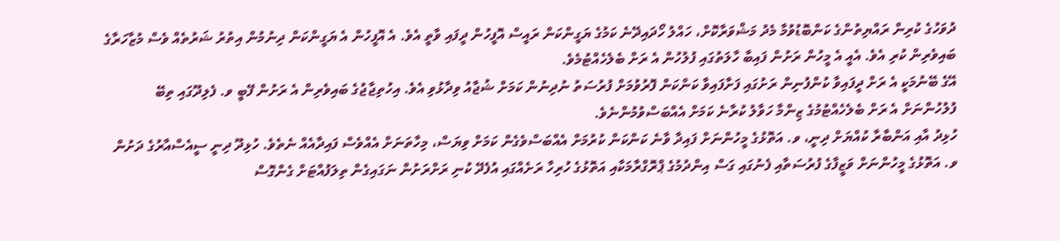ދުވަހުގެ ކުރިން ރައްޔިތުންގެ ކަންބޮޑުވުމާ މެދު މަޝްވަރާކޮށް، ހައްލު ހޯދައިދޭނެ ކަމުގެ ޔަގީންކަން ރައީސް އޮފީހުން ދީފައި ވާތީ އެވެ. އެ އޮފީހުން އެ ޔަގީންކަން ދިނުމުން އިތުރު ޝަރުތެއް ވެސް މުޒާހަރާގެ ބައިވެރިން ކުރި އެވެ. އެއީ އެ މީހުން ރަށުން ފައިބާ ހާލަތުގައި ފުލުހުން އެ ރަށް ބެލެހެއްޓުމެވެ.
އޭގެ ބޭނުމަކީ އެ ރަށް ދީފައިވާ ކުންފުނިން ރަށުގައި ފަށާފައިވާ ކަންކަން ފޮރުވުމަށް ފުރުސަތު ނުދިނުން ކަމަށް ޝުޖާއު ވިދާޅުވި އެވެ. އިހުތިޖާޖުގެ ބައިވެރިން އެ ރަށުން ފޭބީ ވ. ފެލިދޫގައި ތިބޭ ފުލުހުންނަށް އެ ރަށް ބެލެހެއްޓުމުގެ ޒިންމާ ހަވާލު ކުރާނެ ކަމަށް އެއްބަސްވުމުންނެވެ.
ހުޅިދު އާއި އަންބާރާ ކުއްޔަށް ދިނީ، ވ. އަތޮޅުގެ މީހުންނަށް ފައިދާ ވާނެ ކަންކަން ކުރުމަށް އެއްބަސްވެގެން ކަމަށް ވިޔަސް، މިހާތަނަށް އެއްވެސް ފައިދާއެއް ނެތެވެ. ހުޅިދޫ ދިނީ ސީއެސްއާރުގެ ދަށުން ވ. އަތޮޅުގެ މީހުންނަށް ވަޒީފާގެ ފުރުސަތާއި ފެނުގައި ގަސް އިންދުމުގެ ޕްރޮގްރާމަކާއި އަތޮޅުގެ ހުރިހާ ރަށެއްގައި އުފެދޭ ކުނި ރަށްރަށުން ނަގައިގެން ތިލަފުއްޓަށް ގެންގޮސް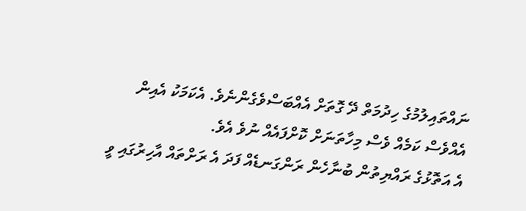ނައްތައިލުމުގެ ހިދުމަތް ދޭ ގޮތަށް އެއްބަސްވެގެންނެވެ. އެކަމަކު އެއިން އެއްވެސް ކަމެއް ވެސް މިހާތަނަށް ކޮށްފައެއް ނުވެ އެވެ.
އެ އަތޮޅުގެ ރައްޔިތުން ބުނާހެން ރަންގަނޑެއް ފަދަ އެ ރަށްތައް އާހިރުގައި ވީ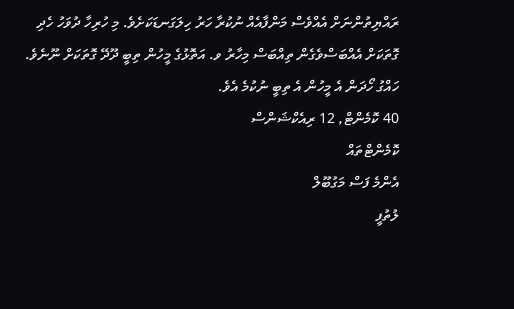ރައްޔިތުންނަށް އެއްވެސް މަންފާއެއް ނުކުރާ ހަރު ހިލަގަނޑަކަށެވެ. މި ހުރިހާ ދުވަހު ހެދި ގޮތަކަށް އެއްބަސްވެގެން ތިއްބަސް މިހާރު ވ. އަތޮޅުގެ މީހުން ތިބީ ދޫދޭ ގޮތަކަށް ނޫނެވެ. ހައްގު ހޯދަން އެ މީހުން އެ ތިބީ ނުކުމެ އެވެ.
40 ކޮމެންޓް, 12 ރިއެކްޝަންސް
ކޮމެންޓްތައް
އެންމެ ފަސް މަގުބޫލް
ލުތުފީ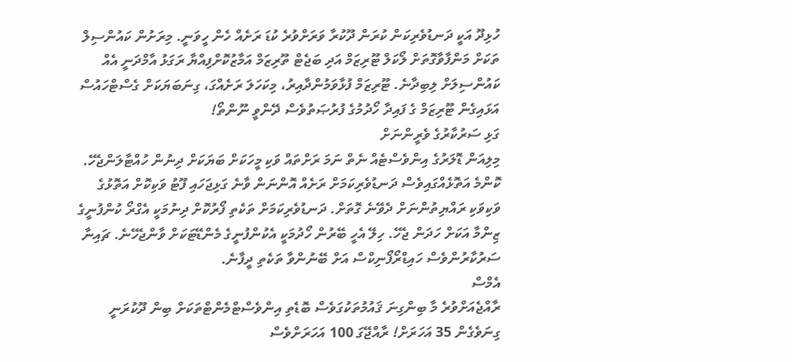ހުޅިދޫ އަކީ ދަނޑުވެރިކަން ކުރަން ދޫކުރާ ވަރަށްވުރެ ކުޑަ ރަށެއް ހެން ހީވަނީ. މިރަށުން ކައުންސިލް ތަކަށް މަންފާވާގޮތަށް ލޯކަލް ޓޫރިޒަމް އަދި ބަޖެޓް ތޫރިޒަމް އަމާޒުކޮށްފިއްޔާ ރަގަޅު އާމްދަނީ އެއް ކައުންސިލަށް ލިބިދާނެ. ޓޫރިޒަމް ފުޅާވަމުންދާއިރު، މިކަހަލަ ރަށެއްގަ، ގިނަބަޔަކަށް ގެސްޓްހައުސް އަޅައިގެން ޓޫރިޒަމް ގެ ފައިދާ ހޯދުމުގެ ފުރުޞަތުވެސް ދޭންވީ ނޫންތޯ!
ގަޅި ސަރުކާރުގެ ވެރީންނަށް
މިލިއަން ޑޮލަރުގެ އިންވެސްޓެއް ނެތް ނަމަ ރަށްތައް ވަކި މީހަކަށް ބަޔަކަށް ދިނުން ހުއްޓާލަންޖެހޭ. ކޮންމެ އަތޮޅެއްގައިވެސް ދަނޑުވެރިކަމަށް ރަށެއް އޮންނަން ވާނެ ގަޅިޖަހައި ފޫޓު ވަކިކޮށް އަތޮޅުގެ ވަކިވަކި ރައްޔިތުންނަށް ދެވޭނެ ގޮތަށް. ދަނޑުވެރިކަމަށް ތަކެތި ފޯރުކޮށް ދިނުމަކީ އެގްރޯ ކުންފުނީގެ ޒިންމާ އަކަށް ހަދަން ޖެހޭ. ހިލޭ އެހީ ބޭރުން ހޯދުމަކީ އެކުންފުނީގެ މެންޑޭޓަކަށް ވާންޖެހޭނެ. ޗައިނާ ސަރުކާރުންވެސް ހައިޑްރޯފޯނިކްސް އަށް ބޭނުންވާ ތަކެތި ދީފާނެ.
އެމްސް
ރާއްޖެއަށްވުރެ މާ ބިންގިނަ ޤައުމުތަކުގަވެސް ބޮޑެތި އިންވެސްޓްމެންޓްތަކަށް ބިން ދޫކުރަނީ ގިނަވެގެން 35 އަހަރަށް! ރާއްޖޭގަ 100 އަހަރަށްވެސް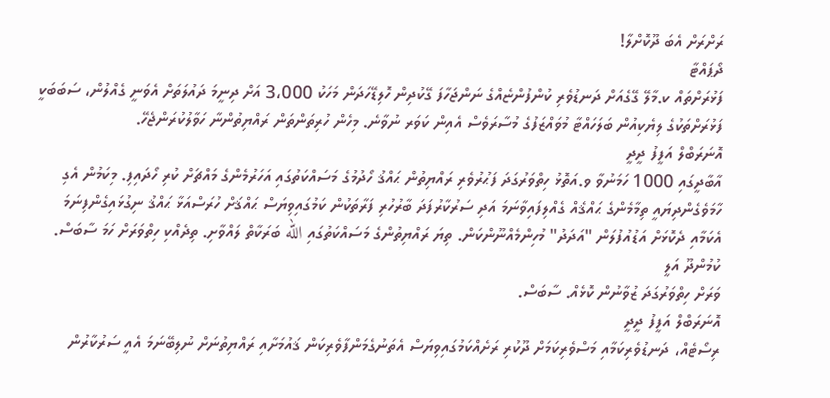ރަށްރަށް އެބަ ދޫކޮށްލާ!
ދޯޕައްޓާ
ފަޅުރަށްތައް ކ.މާލޭ ގޭގެއަށް ދަނޑުވެރި ކުންފުންޏެއްގެ ނަންޖަހާފަ ގޭކުދިން ހޮލިޑޭހަދަން މަހަކު 3،000 އަށް ދިނީމަ ދައުލަތަށް އެވަނީ ގެއްލުން، ސަބަބަކީ ފަޅުރަށްތަކުގެ ލިޔެކިއުން ބަލަހައްޓާ މުވައްޒަފުގެ މުސާރަވެސް އެއިން ކަވަރ ނުވާނެ. މިހެން ހުރިތަންތަން ރައްޔިތުންނާ ހަވާލުކުރަންޖެހޭ.
އޮނަރަބްލް އަފީފު ދީދީ
އާބާދީގައި 1000 ހަމަނުވާ ވ.އަތޮޅު ހިތްވަރުގަދަ ފަޙުރުވެރި ރައްޔިތުން ޙައްޤު ހޯދުމުގެ މަސައްކަތުގައި އަހަރުމެންގެ މައްޗަށް ކުރި ހޯދައިފި. މިކަމުން އެގި ހާމަވެގެންދިޔައީ ތިމާމެންގެ ޙައްޤެއް ގެއްލިފައިވާނަމަ އަދި ސަރުކާރުފަދަ ބާރުހުރި ފަރާތަކުން ކަމުގައިވިޔަސް ޙައްޤަށް ހުރަސްއަޅާ ޙައްޤު ނިގުޅައިގެންފިނަމަ އެކަމާއި ދެކޮޅަށް އަޑުއުފުލަން "އަދަދު" މުހިންމެއްނޫންކަން. ތިޔަ ރައްޔިތުންގެ މަސައްކަތުގައި الله ބަރަކާތް ލައްވާށި. ތިދެއްކި ހިތްވަރަށް ހަމަ ސާބަސް.
ކުމުންދޫ އަލީ
ވަރަށް ހިތްވަރުގަދަ ޒުވާނުން ކޮޅެއް. ސާބަސް.
އޮނަރަބްލް އަފީފު ދީދީ
ރިސޯޓެއް، ދަނޑުވެރިކަމާއި މަސްވެރިކަމަށް ދޫކުރި ރަށެއްކަމުގައިވިޔަސް އެތަނުގެމަންފާވެރިކަން ޤައުމަށާއި ރައްޔިތުނަށް ނުލިބޭނަމަ އެއީ ސަރުކާރުން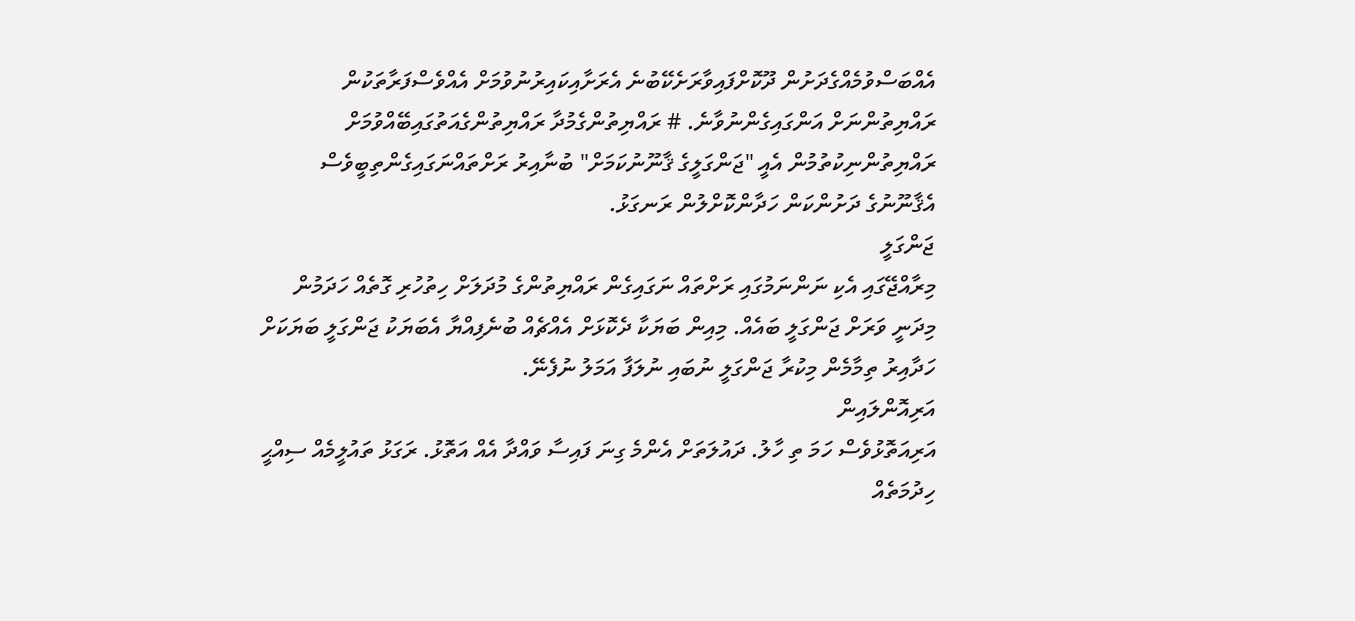އެއްބަސްވުމެއްގެދަށުން ދޫކޮށްފައިވާރަށެކޭބުނެ އެރަށާއިކައިރުނުވުމަށް އެއްވެސްފަރާތަކުން ރައްޔިތުންނަށް އަންގައިގެންނުވާނެ. # ރައްޔިތުންގެމުދާ ރައްޔިތުންގެއަތުގައިބޭއްވުމަށް ރައްޔިތުންނިކުތުމުން އެއީ "ޖަންގަލީގެ ޤާނޫނުކަމަށް" ބުނާއިރު ރަށްތައްނަގައިގެންތިބީވެސް އެޤާނޫނުގެ ދަށުންކަން ހަދާންކޮށްލުން ރަނގަޅު.
ޖަންގަލީ
މިރާއްޖޭގައި އެކި ނަންނަމުގައި ރަށްތައް ނަގައިގެން ރައްޔިތުންގެ މުދަލަށް ހިތުހުރި ގޮތެއް ހަދަމުން މިދަނީ ވަރަށް ޖަންގަލީ ބައެއް. މިއިން ބަޔަކާ ދެކޮޅަށް އެއްޗެއް ބުނެފިއްޔާ އެބަޔަކު ޖަންގަލީ ބަޔަކަށް ހަދާއިރު ތިމާމެން މިކުރާ ޖަންގަލީ ނުބައި ނުލަފާ އަމަލު ނުފެނޭ.
އަރިއޮންލައިން
އަރިއަތޮޅުވެސް ހަމަ ތި ހާލު. ދައުލަތަށް އެންމެ ގިނަ ފައިސާ ވައްދާ އެއް އަތޮޅު. ރަގަޅު ތައުލީމެއް ސިއްޙީ ހިދުމަތެއް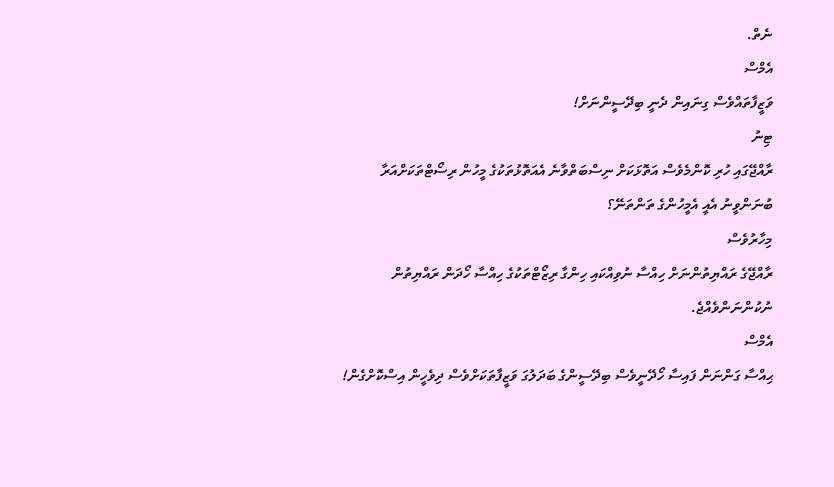ނެތް.
އެމްސް
ވަޒީފާތައްވެސް ގިނައިން ދެނީ ބިދޭސީންނަށް!
ޓިނު
ރާއްޖޭގައި ހުރި ކޮންމެވެސް އަތޮޅަކަށް ނިސްބަތްވާނެ އެއަތޮޅުތަކުގެ މީހުން ރިސޯޓްތަކަށްއަރާ ބުނަންވީނު އެއީ އެމީހުންގެ ތަންތަނޭ؟
މިހާރުވެސް
ރާއްޖޭގެ ރައްޔިތުންނަށް ހިއްސާ ނުވިއްކައި ހިންގާ ރިޒޯޓްތަކުގެ ހިއްސާ ހޯދަން ރައްޔިތުން ނުކުންނަންވެއްޖެ.
އެމްސް
ޙިއްސާ ގަންނަން ފައިސާ ހޯދޭނީވެސް ބިދޭސީންގެ ބަދަލުގަ ވަޒީފާތަކަށްވެސް ދިވެހީން އިސްކޮށްގެން!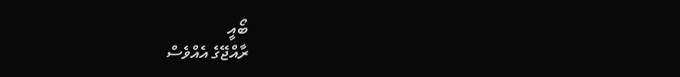ބޯއީ
ރާއްޖޭގެ އެއްވެސް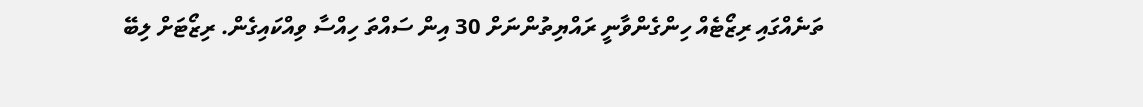ތަނެއްގައި ރިޒޯޓެއް ހިންގެންވާނީ ރައްޔިތުންނަށް 30 އިން ސައްތަ ހިއްސާ ވިއްކައިގެން. ރިޒޯޓަށް ލިބޭ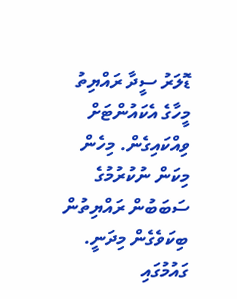ޑޮލަރު ސީދާ ރައްޔިތު މީހާގެ އެކައުންޓަށް ވިއްކައިގެން. މިހެން މިކަން ނުކުރުމުގެ ސަބަބުން ރައްޔިތުން ބިކަވެގެން މިދަނީ. ގައުމުގައި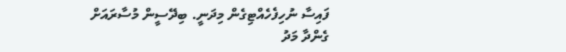ފައިސާ ނުހިފެހެއްޓިގެން މިދަނީ. ބިދޭސީން މުސާރައަށް ގެންދާ މަދު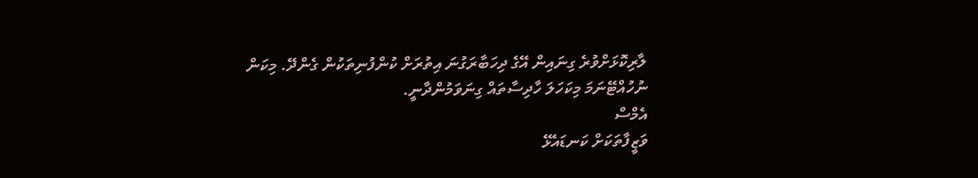ލާރިކޮޅަށްވުރެ ގިނައިން އޭގެ ދިހަބާރަގުނަ އިތުރަށް ކުންފުނިތަކުން ގެންދޭ. މިކަން ނުހުއްޓޭނަމަ މިކަހަލަ ހާދިސާތައް ގިނަވަމުންދާނީ.
އެމްސް
ވަޒީފާތަކަށް ކަނޑައެޅޭ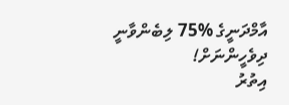އާމްދަނީގެ %75 ލިބެންވާނީ ދިވެހީންނަށް!
އިތުރު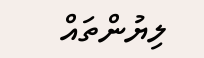ލިޔުންތައް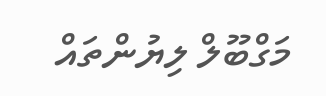މަގްބޫލް ލިޔުންތައް